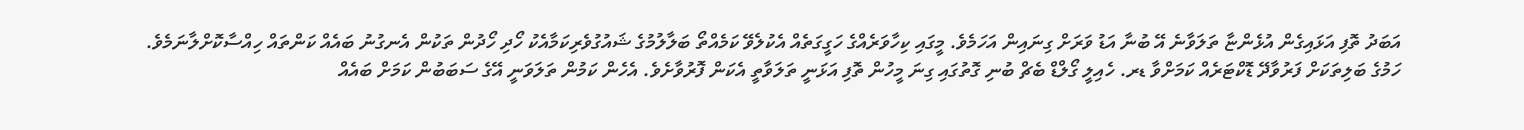އަބަދު ތޮފި އަޅައިގެން އުޅެންޏާ ތަލަވާނެ އޭ ބުނާ އަޑު ވަރަށް ގިނައިން އަހަމެވެ. މީގައި ކިހާވަރެއްގެ ހަގީގަތެއް އެކުލެވޭ ކަމެއްތޯ ބަލާލުމުގެ ޝައުގުވެރިކަމާއެކު ހޯދި ހޯދުން ތަކުން އެނގުނު ބައެއް ކަންތައް ހިއްސާކޮށްލާނަމެވެ.
ހަމުގެ ބަލިތަކަށް ފަރުވާދޭ ޑޮކްޓަރެއް ކަމަށްވާ ޑރ. ހެއިލީ ގޯލްޑް ބެޗް ބުނި ގޮތުގައި ގިނަ މީހުން ތޮފި އަޅަނީ ތަލަވާތީ އެކަން ފޮރުވާށެވެ. އެހެން ކަމުން ތަލަވަނީ އޭގެ ސަބަބުން ކަމަށް ބައެއް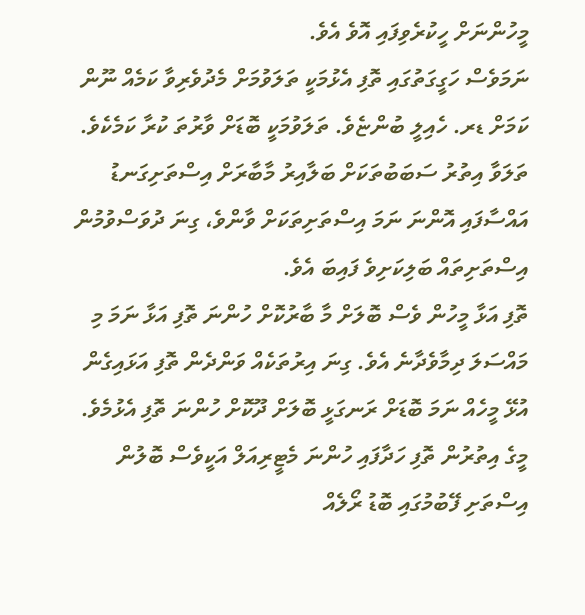މީހުންނަށް ހީކުރެވިފައި އޮވެ އެވެ.
ނަމަވެސް ހަގީގަތުގައި ތޮފި އެޅުމަކީ ތަލަވުމަށް މެދުވެރިވާ ކަމެއް ނޫން ކަމަށް ޑރ. ހެއިލީ ބުންޏެވެ. ތަލަވުމަކީ ބޮޑަށް ވާރުތަ ކުރާ ކަމެކެވެ.
ތަލަވާ އިތުރު ސަބަބުތަކަށް ބަލާއިރު މާބާރަށް އިސްތަށިގަނޑު އައްސާފައި އޮންނަ ނަމަ އިސްތަށިތަކަށް ވާންވެ، ގިނަ ދުވަސްވުމުން އިސްތަށިތައް ބަލިކަށިވެ ފައިބަ އެވެ.
ތޮފި އަޅާ މީހުން ވެސް ބޮލަށް މާ ބާރުކޮށް ހުންނަ ތޮފި އަޅާ ނަމަ މި މައްސަލަ ދިމާވެދާނެ އެވެ. ގިނަ އިރުތަކެއް ވަންދެން ތޮފި އަޅައިގެން އުޅޭ މީހެއް ނަމަ ބޮޑަށް ރަނގަޅީ ބޮލަށް ދޫކޮށް ހުންނަ ތޮފި އެޅުމެވެ. މީގެ އިތުރުން ތޮފި ހަދާފައި ހުންނަ މެޓީރިއަލް އަކީވެސް ބޮލުން އިސްތަށި ފޭބުމުގައި ބޮޑު ރޯލެއް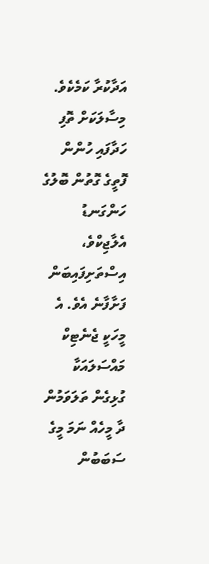އަދާކުރާ ކަމެކެވެ.
މިސާލަކަށް ތޮފި ހަދާފައި ހުންން ފޮތީގެ ގޮތުން ބޮލުގެ ހަންގަނޑު އެލާޖިކްވެ، އިސްތަށިފައިބަން ފަށާފާނެ އެވެ. އެ މީހަކީ ޖެނެޓިކް މައްސަލައަކާ ގުޅިގެން ތަލަވަމުން ދާ މީހެއް ނަމަ މީގެ ސަބަބުން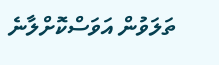ތަލަވުން އަވަސްކޮށްލާނެ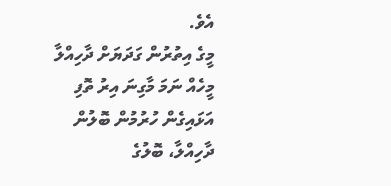އެވެ.
މީގެ އިތުރުން ގަދަޔަށް ދާހިއްލާ މީހެއް ނަމަ މާގިނަ އިރު ތޮފި އަޅައިގެން ހުރުމުން ބޮލުން ދާހިއްލާ، ބޮލުގެ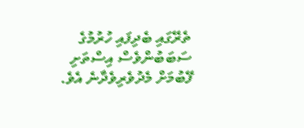ތެރޭގައި ބެދިފައި ހުރުމުގެ ސަބަބުންވެސް އިސްތަށި ފޭބުމަށް މެދުވެރިވެދާނެ އެވެ.